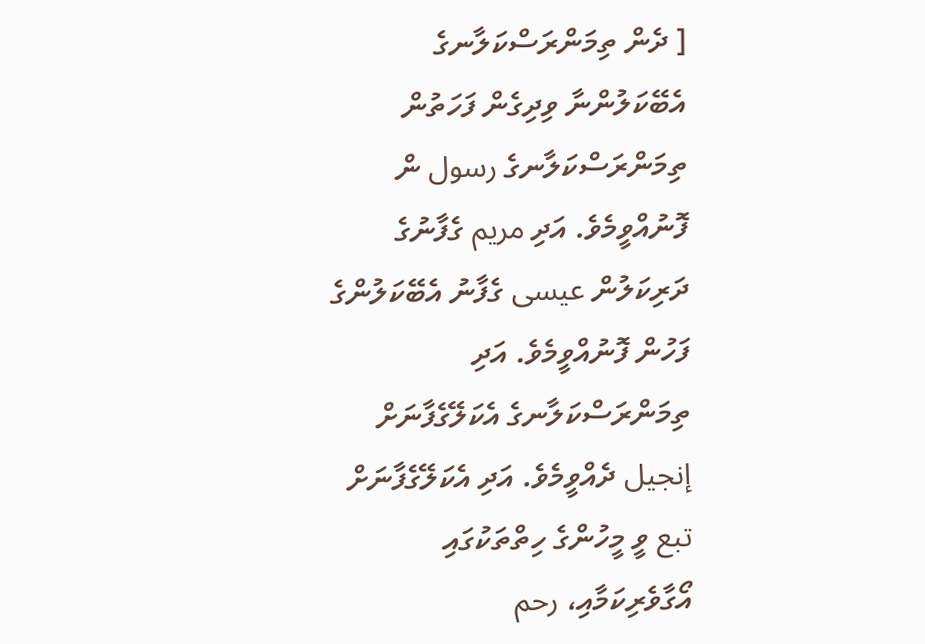[ ދެން ތިމަންރަސްކަލާނގެ އެބޭކަލުންނާ ވިދިގެން ފަހަތުން ތިމަންރަސްކަލާނގެ رسول ން ފޮނުއްވީމެވެ. އަދި مريم ގެފާނުގެ ދަރިކަލުން عيسى ގެފާނު އެބޭކަލުންގެ ފަހުން ފޮނުއްވީމެވެ. އަދި ތިމަންރަސްކަލާނގެ އެކަލޭގެފާނަށް إنجيل ދެއްވީމެވެ. އަދި އެކަލޭގެފާނަށް تبع ވީ މީހުންގެ ހިތްތަކުގައި އޯގާވެރިކަމާއި، رحم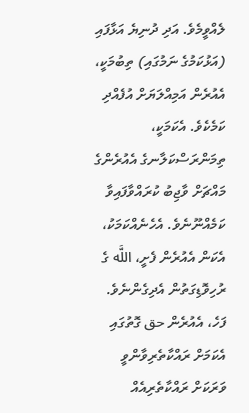ލެއްވީމެވެ. އަދި ދުނިޔެ އަޅާފައި (އަޅުކަމުގެ ނަމުގައި) ތިބުމަކީ، އެއުރެން އަމިއްލަޔަށް އުފެއްދި ކަމެކެވެ. އެކަމަކީ، ތިމަންރަސްކަލާނގެ އެއުރެންގެ މައްޗަށް ވާޖިބު ކުރައްވާފައިވާ ކަމެއްނޫނެވެ. އެހެނެއްކަމަކު، އެކަން އެއުރެން ފެށީ، اللَّه ގެ ރުހިވޮޑިގަތުން އެދިގެންނެވެ. ފަހެ، އެއުރެން حق ގޮތުގައި އެކަމަށް ރައްކާތެރިވާންވީ ވަރަކަށް ރައްކާތެރިއެއް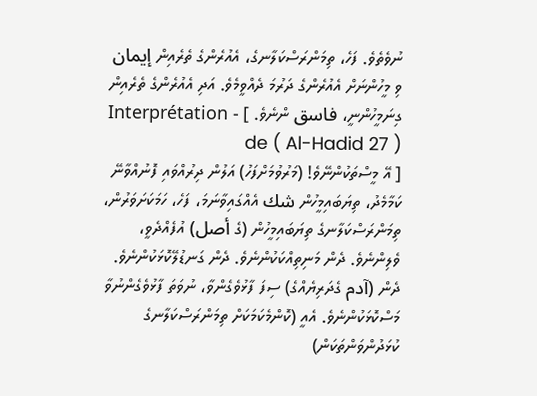ނުވެތެވެ. ފަހެ، ތިމަންރަސްކަލާނގެ، އެއުރެންގެ ތެރެއިން إيمان ވި މީހުންނަށް އެއުރެންގެ ދަރުމަ ދެއްވީމެވެ. އަދި އެއުރެންގެ ތެރެއިން ގިނަމީހުންނީ، فاسق ންނެވެ. ] - Interprétation de ( Al-Hadid 27 )
[ އޭ މީސްތަކުންނޭވެ! (މަރުވުމަށްފަހު) އަލުން ދިރުއްވައި ފޮނުއްވާނޭ ކަމާމެދު، ތިޔަބައިމީހުން شك އެއްގައިވާނަމަ، ފަހެ، ހަމަކަށަވަރުން، ތިމަންރަސްކަލާނގެ ތިޔަބައިމީހުން (ގެ أصل) އުފެއްދެވީ، ވެލިންނެވެ. ދެން މަނިތިއްކަކުންނެވެ. ދެން ގަނޑުލޭކޮޅަކުންނެވެ. ދެން (آدم ގެދަރިޔެއްގެ) ސިފަ ފާޅުވެގެންވާ، ނުވަތަ ފާޅުވެގެންނުވާ މަސްކޮޅަކުންނެވެ. އެއީ (ކޮންމެކަމަކަށް ތިމަންރަސްކަލާނގެ ކުޅަދުންވަންތަކަން)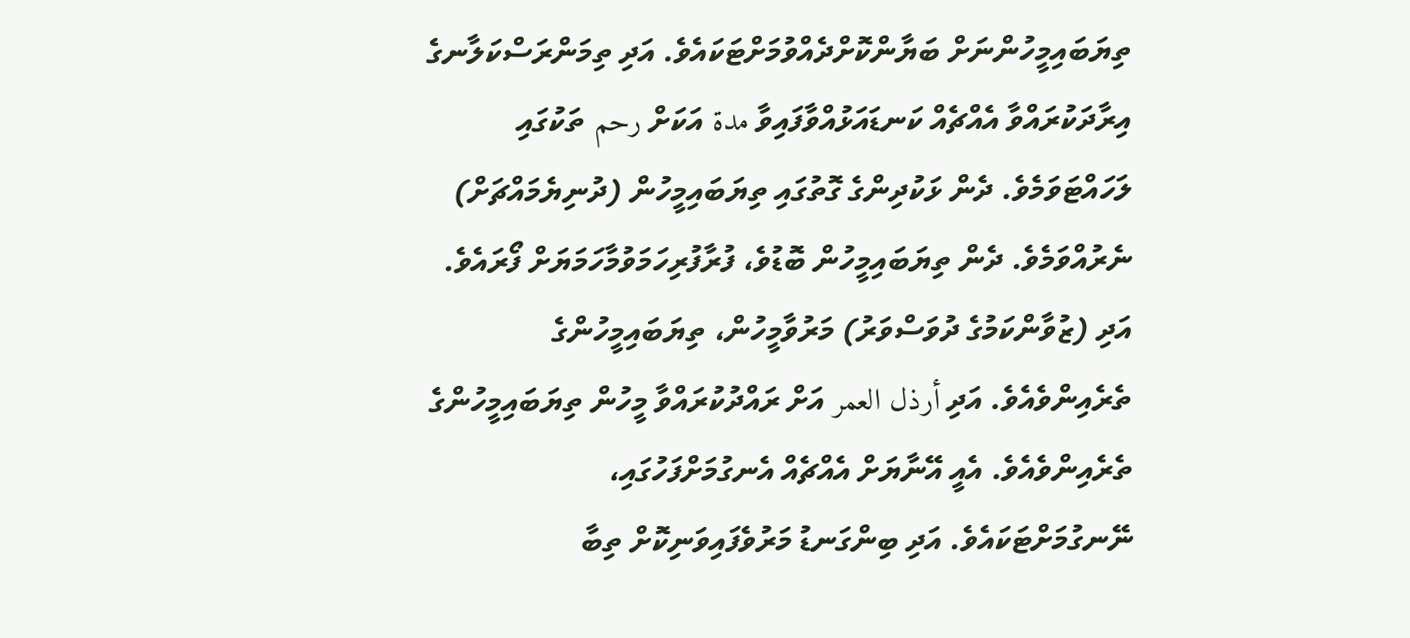ތިޔަބައިމީހުންނަށް ބަޔާންކޮށްދެއްވުމަށްޓަކައެވެ. އަދި ތިމަންރަސްކަލާނގެ އިރާދަކުރައްވާ އެއްޗެއް ކަނޑައަޅުއްވާފައިވާ مدة އަކަށް رحم ތަކުގައި ލަހައްޓަވަމެވެ. ދެން ޅަކުދިންގެ ގޮތުގައި ތިޔަބައިމީހުން (ދުނިޔެމައްޗަށް) ނެރުއްވަމެވެ. ދެން ތިޔަބައިމީހުން ބޮޑުވެ، ފުރާފުރިހަމަވުމާހަމަޔަށް ފޯރައެވެ. އަދި (ޒުވާންކަމުގެ ދުވަސްވަރު) މަރުވާމީހުން، ތިޔަބައިމީހުންގެ ތެރެއިންވެއެވެ. އަދި أرذل العمر އަށް ރައްދުކުރައްވާ މީހުން ތިޔަބައިމީހުންގެ ތެރެއިންވެއެވެ. އެއީ އޭނާޔަށް އެއްޗެއް އެނގުމަށްފަހުގައި، ނޭނގުމަށްޓަކައެވެ. އަދި ބިންގަނޑު މަރުވެފައިވަނިކޮށް ތިބާ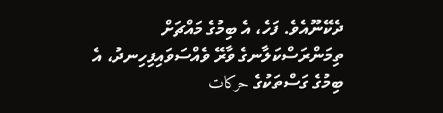ދެކޭނޫއެވެ. ފަހެ، އެ ބިމުގެ މައްޗަށް ތިމަންރަސްކަލާނގެ ވާރޭ ވެއްސަވައިފިހިނދު، އެ ބިމުގެ ގަސްތަކުގެ حركات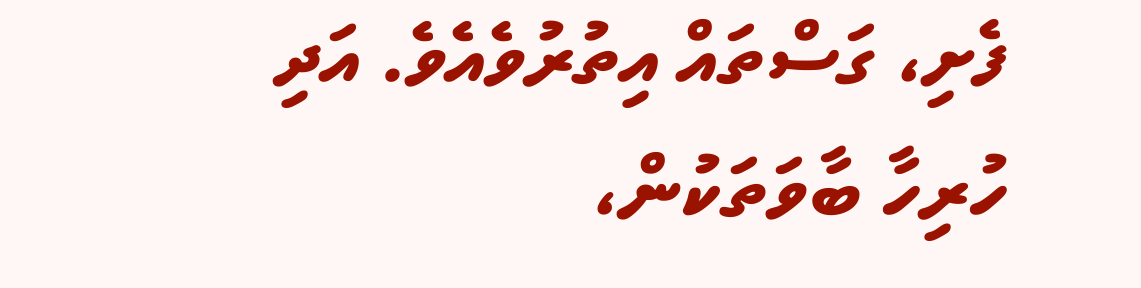ފެށި، ގަސްތައް އިތުރުވެއެވެ. އަދި ހުރިހާ ބާވަތަކުން،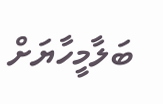ބަލާމީހާޔަށް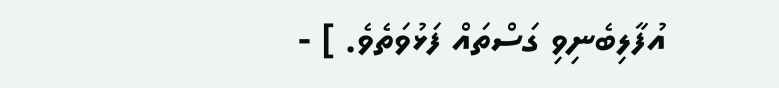އުފާލިބެނިވި ގަސްތައް ފަޅުވަތެވެ. ] -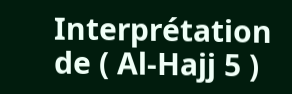Interprétation de ( Al-Hajj 5 )